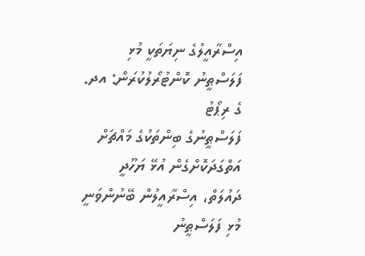އިސްރާއީލުގެ ނިޔަތަކީ މުޅި ފަލަސްޠީނު ކޮންޓުރޯލުކުރަން: އދ. ގެ ރިޕޯޓު
ފަލަސްޠީނުގެ ބިންތަކުގެ މައްޗަށް އަތްގަދަކޮށްގެން އުޅޭ ޔަހޫދީ ދައުލަތް، އިސްރާއީލުން ބޭނުންވަނީ މުޅި ފަލަސްޠީނު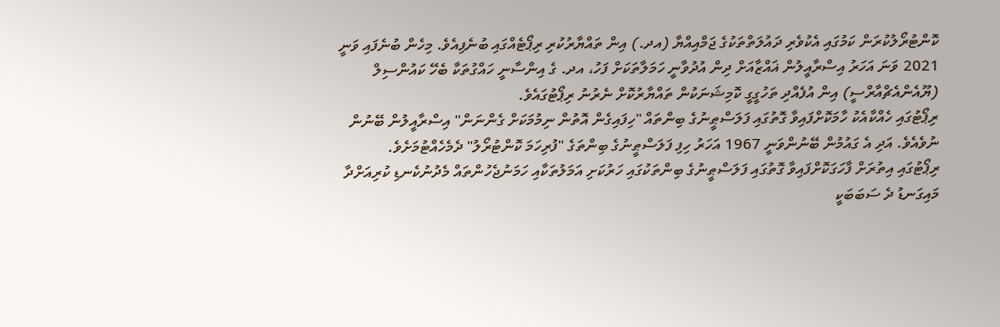ކޮންޓުރޯލުކުރަން ކަމުގައި އެކުވެރި ދައުލަތްތަކުގެ ޖަމްއިއްޔާ (އދ.) އިން ތައްޔާރުކުރި ރިޕޯޓެއްގައި ބުނެފިއެވެ. މިހެން ބުނެފައި ވަނީ 2021 ވަނަ އަހަރު އިސްރާއީލުން ޣައްޒާއަށް ދިން އުދުވާނީ ހަމަލާތަކަށް ފަހު، އދ. ގެ އިންސާނީ ހައްގުތަކާ ބެހޭ ކައުންސިލް (ޔޫއެންއެޗްއާރްސީ) އިން އުފެއްދި ތަހުގީގީ ކޮމިޝަނަކުން ތައްޔާރުކޮށް ނެރުނު ރިޕޯޓުގައެވެ.
ރިޕޯޓުގައި ހެއްކާއެކު ހާމަކޮށްފައިވާ ގޮތުގައި ފަލަސްޠީނުގެ ބިންތައް "ހިފައިގެން އޮތުން ނިމުމަކަށް ގެންނަން" އިސްރާއީލުން ބޭނުން ނުވެއެވެ. އަދި އެ ގައުމުން ބޭނުންވަނީ 1967 އަހަރު ހިފި ފަލަސްޠީނުގެ ބިންތަގެ "ފުރިހަމަ ކޮންޓުރޯލު" ދެމެހެއްޓުމަށެވެ.
ރިޕޯޓުގައި އިތުރަށް ފާހަގަކޮށްފައިވާ ގޮތުގައި ފަލަސްޠީނުގެ ބިންތަކުގައި ހަރުކަށި އަމަލުތަކާއި ހަމަނުޖެހުންތައް މެދުނުކެނޑި ކުރިއަށްދާ މައިގަނޑު ދެ ސަބަބަކީ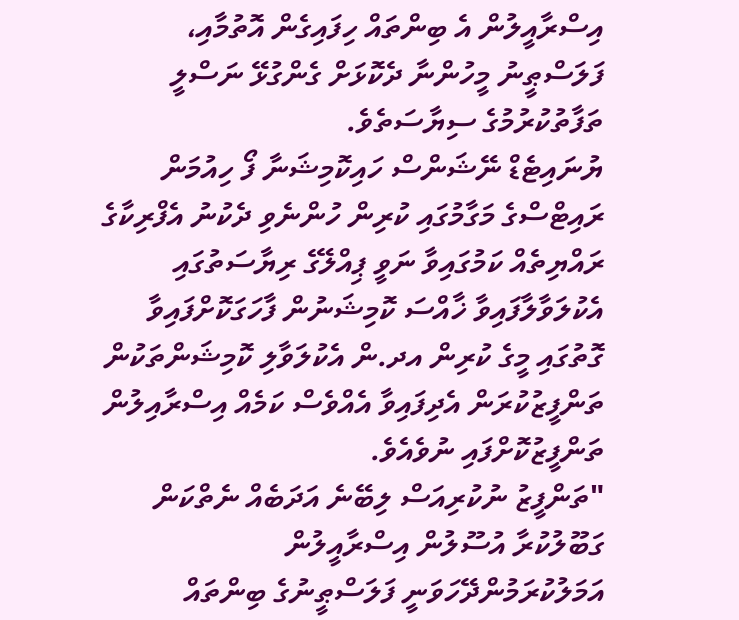އިސްރާއީލުން އެ ބިންތައް ހިފައިގެން އޮތުމާއި، ފަލަސްޠީނު މީހުންނާ ދެކޮޅަށް ގެންގުޅޭ ނަސްލީ ތަފާތުކުރުމުގެ ސިޔާސަތެވެ.
ޔުނައިޓެޑް ނޭޝަންސް ހައިކޮމިޝަނާ ފޯ ހިއުމަން ރައިޓްސްގެ މަގާމުގައި ކުރިން ހުންނެވި ދެކުނު އެފްރިކާގެ ރައްޔިތެއް ކަމުގައިވާ ނަވީ ޕިއްލޭގެ ރިޔާސަތުގައި އެކުލަވާލާފައިވާ ޚާއްސަ ކޮމިޝަނުން ފާހަގަކޮށްފައިވާ ގޮތުގައި މީގެ ކުރިން އދ.ން އެކުލަވާލި ކޮމިޝަންތަކުން ތަންފީޒުކުރަން އެދިފައިވާ އެއްވެސް ކަމެއް އިސްރާއިލުން ތަންފީޒުކޮށްފައި ނުވެއެވެ.
"ތަންފީޒު ނުކުރިއަސް ލިބޭނެ އަދަބެއް ނެތްކަން ގަބޫލުކުރާ އުސޫލުން އިސްރާއީލުން އަމަލުކުރަމުންދޭހަވަނީ ފަލަސްޠީނުގެ ބިންތައް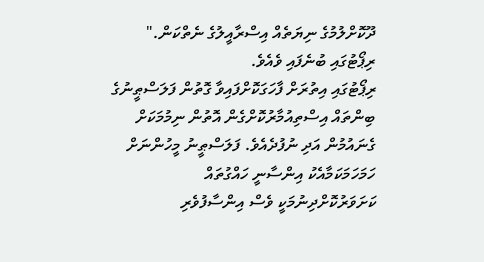ދޫކޮށްލުމުގެ ނިޔަތެއް އިސްރާއީލުގެ ނެތްކަން." ރިޕޯޓުގައި ބުނެފައި ވެއެވެ.
ރިޕޯޓުގައި އިތުރަށް ފާހަގަކޮށްފައިވާ ގޮތުން ފަލަސްޠީނުގެ ބިންތައް އިސްތިއުމާރުކޮށްގެން އޮތުން ނިމުމަކަށް ގެނައުމުން އަދި ނުފުދެއެވެ. ފަލަސްޠީނު މީހުންނަށް ހަމަހަމަކަމާއެކު އިންސާނީ ހައްގުތައް ކަށަވަރުކޮށްދިނުމަކީ ވެސް އިންސާފުވެރި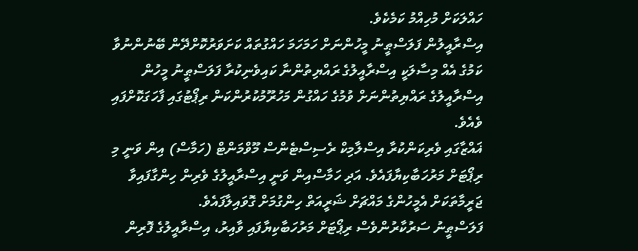ހައްލަކަށް މުހިއްމު ކަމެކެވެ.
އިސްރާއީލުން ފަލަސްޠީނު މީހުންނަށް ހަމަހަމަ ހައްގުތައް ކަށަވަރުކޮށްދޭން ބޭނުންނުވާ ކަމުގެ އެއް މިސާލަކީ އިސްރާއީލުގެ ރައްޔިތުންނާ ކައިވެނިކުރާ ފަލަސްޠީނު މީހުން އިސްރާއީލުގެ ރައްޔިތުންނަށް ވުމުގެ ހައްގުން މަހުރޫމުކުރުންކަން ރިޕޯޓުގައި ފާހަގަކޮށްފައި ވެއެވެ.
ޣައްޒާގައި ވެރިކަންކުރާ އިސްލާމިކް ރެސިސްޓެންސް މޫވްމަންޓް (ހަމާސް) އިން ވަނީ މި ރިޕޯޓަށް މަރުހަބާކިޔާފައެވެ. އަދި ހަމާސްއިން ވަނީ އިސްރާއީލުގެ ވެރިން ހިންގާފައިވާ ޖަރީމާތަކަށް އެމީހުންގެ މައްޗަށް ޝަރީއަތް ހިންގުމަށް ގޮވައިލާފައެވެ.
ފަލަސްޠީނު ސަރުކާރުންވެސް ރިޕޯޓަށް މަރުހަބާކިޔާފައި ވާއިރު، އިސްރާއީލުގެ ފޮރިން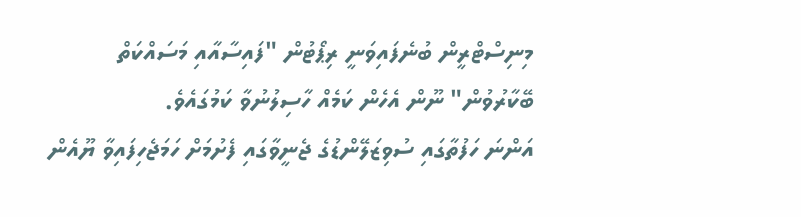މިނިސްޓްރީން ބުނެފައިވަނީ ރިޕޯޓުން "ފައިސާއާއި މަސައްކަތް ބޭކާރުވުން" ނޫން އެހެން ކަމެއް ހާސިލުނުވާ ކަމުގައެވެ.
އަންނަ ހަފުތާގައި ސުވިޒަލޭންޑުގެ ޖެނީވާގައި ފެށުމަށް ހަމަޖެހިފައިވާ ޔޫއެން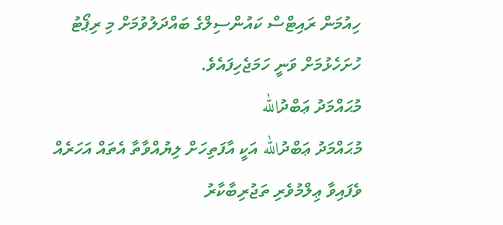ހިއުމަން ރައިޓްސް ކައުންސިލްގެ ބައްދަލުވުމަށް މި ރިޕޯޓު ހުށަހެޅުމަށް ވަނީ ހަމަޖެހިފައެވެ.
މުޙައްމަދު ޢަބްދުالله
މުޙައްމަދު ޢަބްދުالله އަކީ އާފަތިހަށް ލިޔުއްވާތާ އެތައް އަހަރެއް ވެފައިވާ ޢިލްމުވެރި ތަޖުރިބާކާރު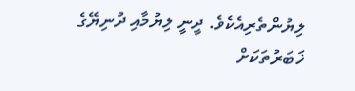ލިޔުންތެރިއެކެވެ. ދީނީ ލިޔުމާއި ދުނިޔޭގެ ޚަބަރުތަކަށް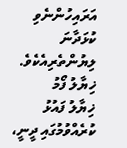އަރައިހުންނެވި ކުޅަދާނަ ލިޔުންތެރިއެކެވެ.
ޚިޔާލު ފޯމު
ޚިޔާލު ފައުޅު ކުރެއްވުމުގައި ދީނީ،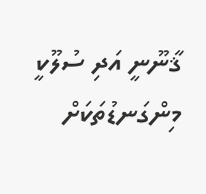ޤާނޫނީ އަދި ސުލޫކީ މިންގަނޑުތަކަށް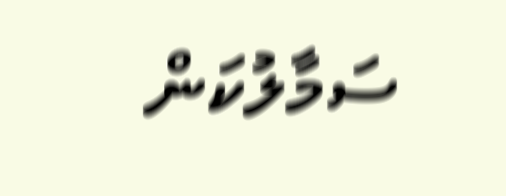ސަމާލުކަން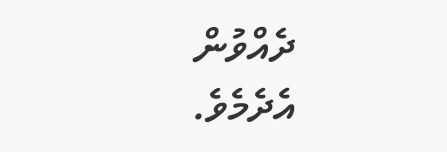ދެއްވުން އެދެމެވެ.